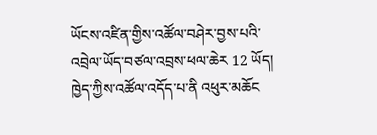ཡོངས་འཛིན་གྱིས་འཚོལ་བཤེར་བྱས་པའི་འབྲེལ་ཡོད་བཙལ་འབྲས་ཕལ་ཆེར 12 ཡོད།
ཁྱེད་ཀྱིས་འཚོལ་འདོད་པ་ནི འཕུར་མཆོང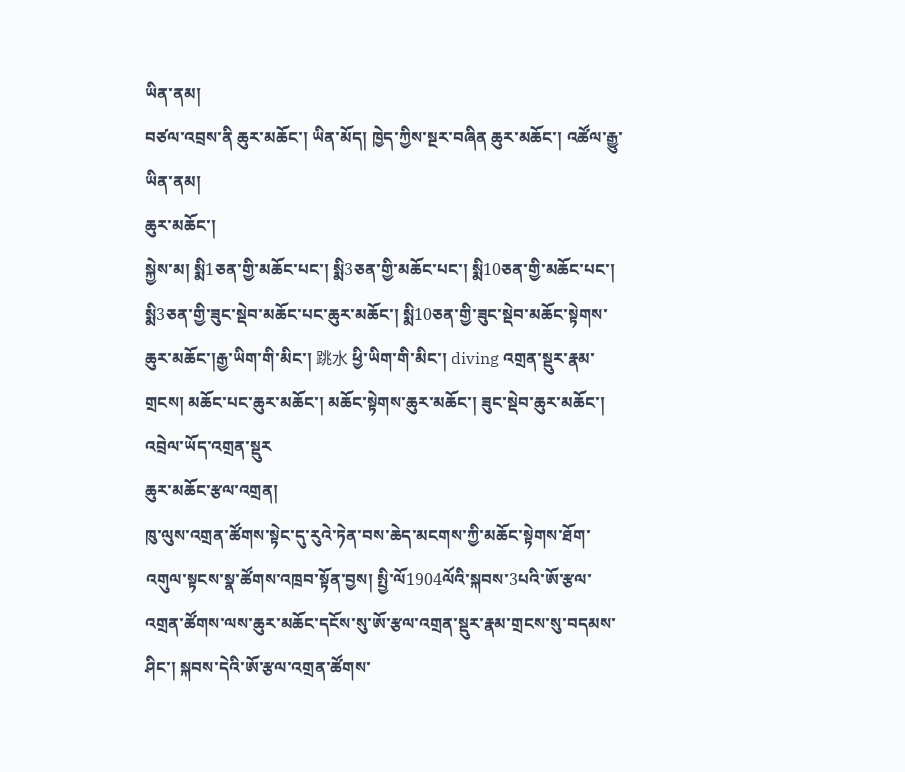ཡིན་ནམ།
བཙལ་འབྲས་ནི ཆུར་མཆོང་། ཡིན་མོད། ཁྱེད་ཀྱིས་སྔར་བཞིན ཆུར་མཆོང་། འཚོལ་རྒྱུ་ཡིན་ནམ།
ཆུར་མཆོང་།
སྐྱེས་མ། སྨི1ཅན་གྱི་མཆོང་པང་། སྨི3ཅན་གྱི་མཆོང་པང་། སྨི10ཅན་གྱི་མཆོང་པང་། སྨི3ཅན་གྱི་ཟུང་སྡེབ་མཆོང་པང་ཆུར་མཆོང་། སྨི10ཅན་གྱི་ཟུང་སྡེབ་མཆོང་སྟེགས་ཆུར་མཆོང་།རྒྱ་ཡིག་གི་མིང་། 跳水 ཕྱི་ཡིག་གི་མིང་། diving འགྲན་སྡུར་རྣམ་གྲངས། མཆོང་པང་ཆུར་མཆོང་། མཆོང་སྟེགས་ཆུར་མཆོང་། ཟུང་སྡེབ་ཆུར་མཆོང་། འབྲེལ་ཡོད་འགྲན་སྡུར
ཆུར་མཆོང་རྩལ་འགྲན།
ཁུ་ལུས་འགྲན་ཚོགས་སྟེང་དུ་རུའེ་ཏེན་བས་ཆེད་མངགས་ཀྱི་མཆོང་སྟེགས་ཐོག་འགུལ་སྟངས་སྣ་ཚོགས་འཁྲབ་སྟོན་བྱས། སྤྱི་ལོ1904ལོའི་སྐབས་3པའི་ཨོ་རྩལ་འགྲན་ཚོགས་ལས་ཆུར་མཆོང་དངོས་སུ་ཨོ་རྩལ་འགྲན་སྡུར་རྣམ་གྲངས་སུ་བདམས་ཤིང་། སྐབས་དེའི་ཨོ་རྩལ་འགྲན་ཚོགས་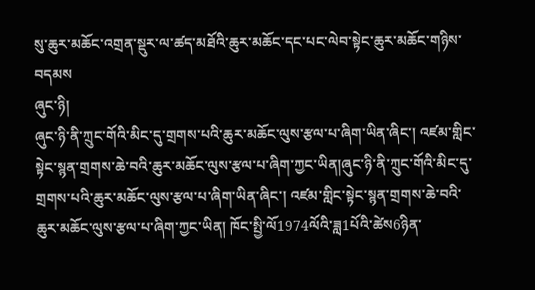སུ་ཆུར་མཆོང་འགྲན་སྡུར་ལ་ཚད་མཐོའི་ཆུར་མཆོང་དང་པང་ལེབ་སྟེང་ཆུར་མཆོང་གཉིས་བདམས
ཞུང་ཉི།
ཞུང་ཉི་ནི་ཀྲུང་གོའི་མིང་དུ་གྲགས་པའི་ཆུར་མཆོང་ལུས་རྩལ་པ་ཞིག་ཡིན་ཞིང་། འཛམ་གླིང་སྟེང་སྙན་གྲགས་ཆེ་བའི་ཆུར་མཆོང་ལུས་རྩལ་པ་ཞིག་ཀྱང་ཡིན།ཞུང་ཉི་ནི་ཀྲུང་གོའི་མིང་དུ་གྲགས་པའི་ཆུར་མཆོང་ལུས་རྩལ་པ་ཞིག་ཡིན་ཞིང་། འཛམ་གླིང་སྟེང་སྙན་གྲགས་ཆེ་བའི་ཆུར་མཆོང་ལུས་རྩལ་པ་ཞིག་ཀྱང་ཡིན། ཁོང་སྤྱི་ལོ1974ལོའི་ཟླ1པོའི་ཚེས6ཉིན་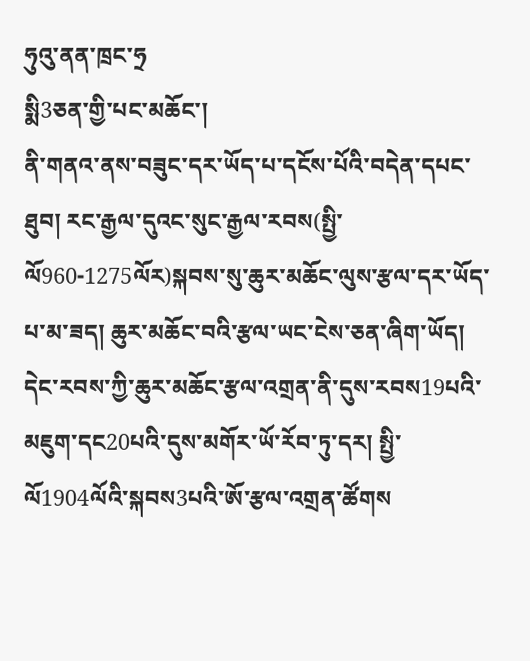ཧུའུ་ནན་ཁྲང་ཧྲ
སྨི3ཅན་གྱི་པང་མཆོང་།
ནི་གནའ་ནས་བཟུང་དར་ཡོད་པ་དངོས་པོའི་བདེན་དཔང་ཐུབ། རང་རྒྱལ་དུའང་སུང་རྒྱལ་རབས(སྤྱི་ལོ960-1275ལོར)སྐབས་སུ་ཆུར་མཆོང་ལུས་རྩལ་དར་ཡོད་པ་མ་ཟད། ཆུར་མཆོང་བའི་རྩལ་ཡང་ངེས་ཅན་ཞིག་ཡོད། དེང་རབས་ཀྱི་ཆུར་མཆོང་རྩལ་འགྲན་ནི་དུས་རབས19པའི་མཇུག་དང20པའི་དུས་མགོར་ཡོ་རོབ་ཏུ་དར། སྤྱི་ལོ1904ལོའི་སྐབས3པའི་ཨོ་རྩལ་འགྲན་ཚོགས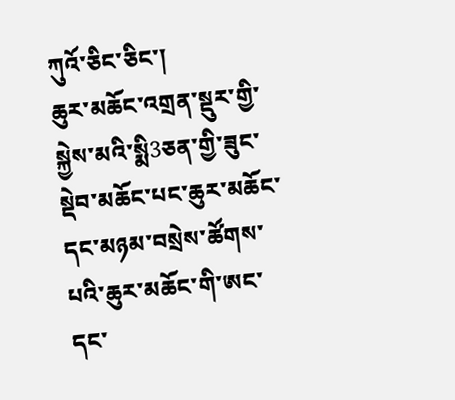ཀུའོ་ཅིང་ཅིང་།
ཆུར་མཆོང་འགྲན་སྡུར་གྱི་སྐྱེས་མའི་སྨི3ཅན་གྱི་ཟུང་སྡེབ་མཆོང་པང་ཆུར་མཆོང་དང་མཉམ་བསྲེས་ཚོགས་པའི་ཆུར་མཆོང་གི་ཨང་དང་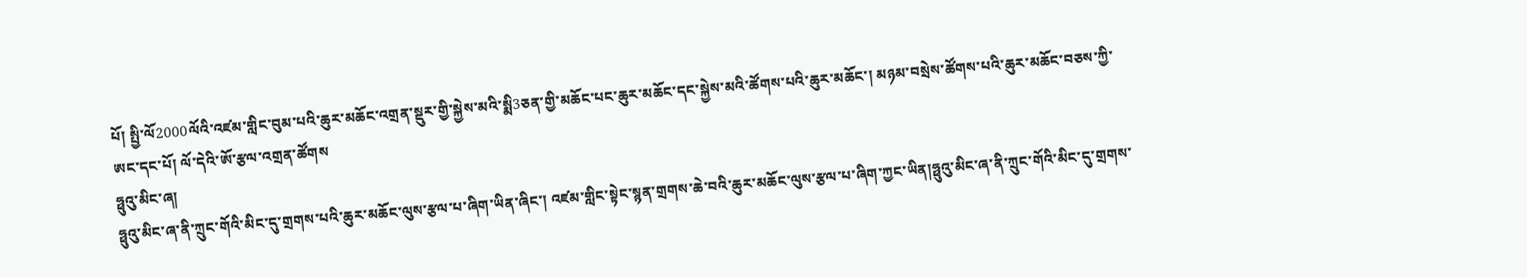པོ། སྤྱི་ལོ2000ལོའི་འཛམ་གླིང་བུམ་པའི་ཆུར་མཆོང་འགྲན་སྡུར་གྱི་སྐྱེས་མའི་སྨི3ཅན་གྱི་མཆོང་པང་ཆུར་མཆོང་དང་སྐྱེས་མའི་ཚོགས་པའི་ཆུར་མཆོང་། མཉམ་བསྲེས་ཚོགས་པའི་ཆུར་མཆོང་བཅས་ཀྱི་ཨང་དང་པོ། ལོ་དེའི་ཨོ་རྩལ་འགྲན་ཚོགས
ཧྥུའུ་མིང་ཞ།
ཧྥུའུ་མིང་ཞ་ནི་ཀྲུང་གོའི་མིང་དུ་གྲགས་པའི་ཆུར་མཆོང་ལུས་རྩལ་པ་ཞིག་ཡིན་ཞིང་། འཛམ་གླིང་སྟེང་སྙན་གྲགས་ཆེ་བའི་ཆུར་མཆོང་ལུས་རྩལ་པ་ཞིག་ཀྱང་ཡིན།ཧྥུའུ་མིང་ཞ་ནི་ཀྲུང་གོའི་མིང་དུ་གྲགས་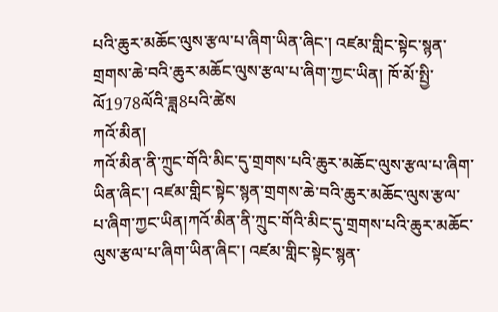པའི་ཆུར་མཆོང་ལུས་རྩལ་པ་ཞིག་ཡིན་ཞིང་། འཛམ་གླིང་སྟེང་སྙན་གྲགས་ཆེ་བའི་ཆུར་མཆོང་ལུས་རྩལ་པ་ཞིག་ཀྱང་ཡིན། ཁོ་མོ་སྤྱི་ལོ1978ལོའི་ཟླ8པའི་ཚེས
ཀའོ་མིན།
ཀའོ་མིན་ནི་ཀྲུང་གོའི་མིང་དུ་གྲགས་པའི་ཆུར་མཆོང་ལུས་རྩལ་པ་ཞིག་ཡིན་ཞིང་། འཛམ་གླིང་སྟེང་སྙན་གྲགས་ཆེ་བའི་ཆུར་མཆོང་ལུས་རྩལ་པ་ཞིག་ཀྱང་ཡིན།ཀའོ་མིན་ནི་ཀྲུང་གོའི་མིང་དུ་གྲགས་པའི་ཆུར་མཆོང་ལུས་རྩལ་པ་ཞིག་ཡིན་ཞིང་། འཛམ་གླིང་སྟེང་སྙན་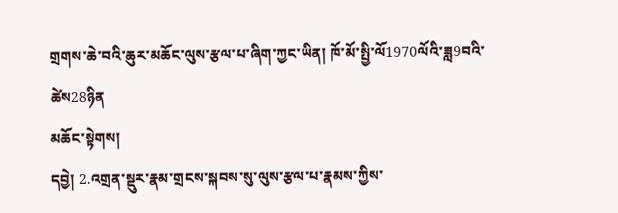གྲགས་ཆེ་བའི་ཆུར་མཆོང་ལུས་རྩལ་པ་ཞིག་ཀྱང་ཡིན། ཁོ་མོ་སྤྱི་ལོ1970ལོའི་ཟླ9བའི་ཚེས28ཉིན
མཆོང་སྟེགས།
དབྱེ། 2.འགྲན་སྡུར་རྣམ་གྲངས་སྐབས་སུ་ལུས་རྩལ་པ་རྣམས་ཀྱིས་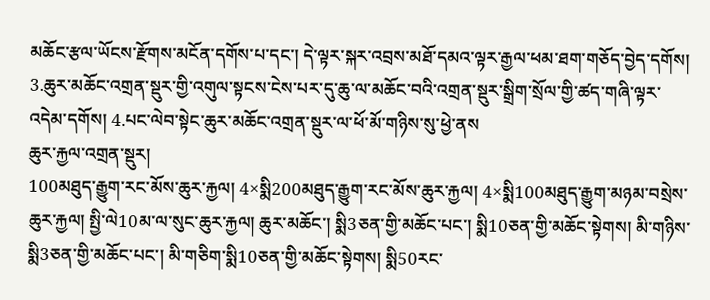མཆོང་རྩལ་ཡོངས་རྫོགས་མངོན་དགོས་པ་དང་། དེ་ལྟར་སྐར་འབྲས་མཐོ་དམའ་ལྟར་རྒྱལ་ཕམ་ཐག་གཅོད་བྱེད་དགོས། 3.ཆུར་མཆོང་འགྲན་སྡུར་གྱི་འགུལ་སྟངས་ངེས་པར་དུ་ཆུ་ལ་མཆོང་བའི་འགྲན་སྡུར་སྒྲིག་སྲོལ་གྱི་ཚད་གཞི་ལྟར་འདེམ་དགོས། 4.པང་ལེབ་སྟེང་ཆུར་མཆོང་འགྲན་སྡུར་ལ་ཕོ་མོ་གཉིས་སུ་ཕྱེ་ནས
ཆུར་རྐྱལ་འགྲན་སྡུར།
100མཐུད་རྒྱུག་རང་མོས་ཆུར་རྐྱལ། 4×སྨི200མཐུད་རྒྱུག་རང་མོས་ཆུར་རྐྱལ། 4×སྨི100མཐུད་རྒྱུག་མཉམ་བསྲེས་ཆུར་རྐྱལ། སྤྱི་ལེ10མ་ལ་སུང་ཆུར་རྐྱལ། ཆུར་མཆོང་། སྨི3ཅན་གྱི་མཆོང་པང་། སྨི10ཅན་གྱི་མཆོང་སྟེགས། མི་གཉིས་སྨི3ཅན་གྱི་མཆོང་པང་། མི་གཅིག་སྨི10ཅན་གྱི་མཆོང་སྟེགས། སྨི50རང་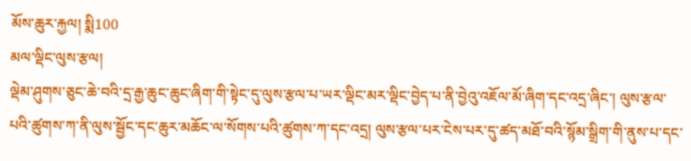མོས་ཆུར་རྐྱལ། སྨི100
མལ་ལྡིང་ལུས་རྩལ།
ལྡེམ་ཤུགས་ཅུང་ཆེ་བའི་དྲ་རྒྱ་ཆུང་ཆུང་ཞིག་གི་སྟེང་དུ་ལུས་རྩལ་པ་ཡར་ལྡིང་མར་ལྡིང་བྱེད་པ་ནི་བྱེའུ་འཇོལ་མོ་ཞིག་དང་འདྲ་ཞིང་། ལུས་རྩལ་པའི་ཚུགས་ཀ་ནི་ལུས་སྦྱོང་དང་ཆུར་མཆོང་ལ་སོགས་པའི་ཚུགས་ཀ་དང་འདྲ། ལུས་རྩལ་པར་ངེས་པར་དུ་ཚད་མཐོ་བའི་སྙོམ་སྒྲིག་གི་ནུས་པ་དང་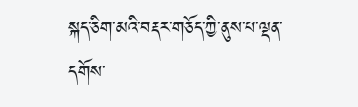སྐད་ཅིག་མའི་བརྡར་གཅོད་ཀྱི་ནུས་པ་ལྡན་དགོས་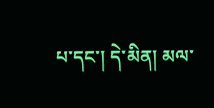པ་དང་། དེ་མིན། མལ་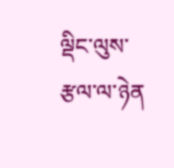ལྡིང་ལུས་རྩལ་ལ་ཉེན